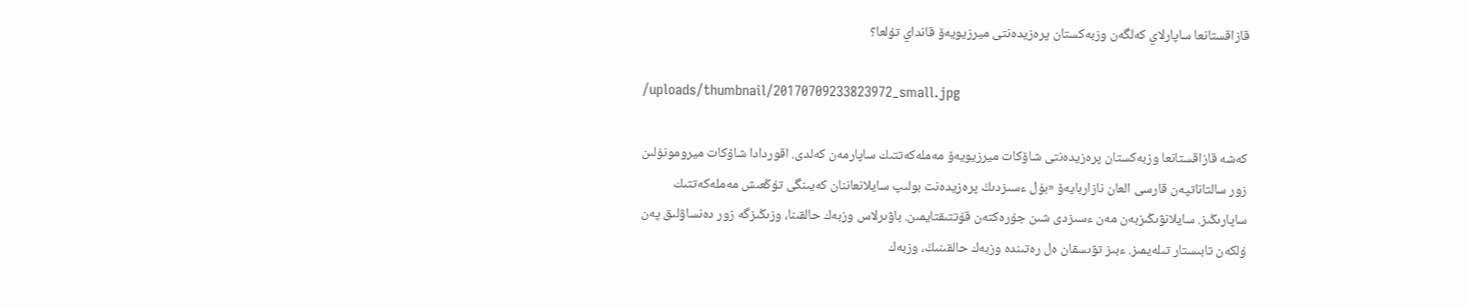قازاقستانعا ساپارلاي كەلگەن وزبەكستان پرەزيدەنتى ميرزيويەۆ قانداي تۇلعا؟

/uploads/thumbnail/20170709233823972_small.jpg

كەشە قازاقستانعا وزبەكستان پرەزيدەنتى شاۆكات ميرزيويەۆ مەملەكەتتىك ساپارمەن كەلدى. اقوردادا شاۆكات ميرومونۇلىن زور سالتاناتپەن قارسى العان نازاربايەۆ «بۇل ءسىزدىڭ پرەزيدەنت بولىپ سايلانعاننان كەيىنگى تۇڭعىش مەملەكەتتىك ساپارىڭىز. سايلانۋىڭىزبەن مەن ءسىزدى شىن جۇرەكتەن قۇتتىقتايمىن. باۋىرلاس وزبەك حالقىنا، وزىڭىزگە زور دەنساۋلىق پەن ۇلكەن تابىستار تىلەيمىز. ءبىز تۋىسقان ەل رەتىندە وزبەك حالقىنىڭ، وزبەك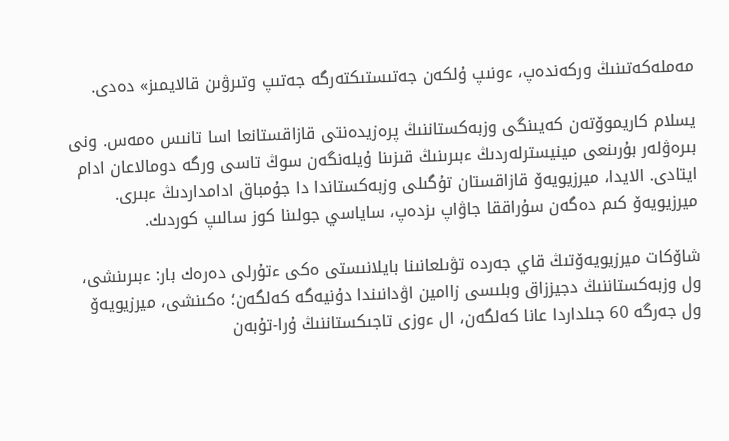مەملەكەتىنىڭ وركەندەپ، ءونىپ ۇلكەن جەتىستىكتەرگە جەتىپ وتىرۋىن قالايمىز» دەدى.

يسلام كاريموۆتەن كەيىنگى وزبەكستاننىڭ پرەزيدەنتى قازاقستانعا اسا تانىس ەمەس. ونى بىرەۋلەر بۇرىنعى مينيسترلەردىڭ ءبىرىنىڭ قىزىنا ۇيلەنگەن سوڭ تاسى ورگە دومالاعان ادام ايتادى. الايدا، ميرزيويەۆ قازاقستان تۇگىلى وزبەكستاندا دا جۇمباق ادامداردىڭ ءبىرى. ميرزيويەۆ كىم دەگەن سۇراققا جاۋاپ ىزدەپ، ساياسي جولىنا كوز سالىپ كوردىك.

شاۆكات ميرزيويەۆتىڭ قاي جەردە تۋىلعانىنا بايلانىستى ەكى ءتۇرلى دەرەك بار: ءبىرىنشى، ول وزبەكستاننىڭ دجيززاق وبلىسى زاامين اۋدانىندا دۇنيەگە كەلگەن؛ ەكىنشى، ميرزيويەۆ ول جەرگە 60 جىلداردا عانا كەلگەن، ال ءوزى تاجىكستاننىڭ ۇرا-تۇبەن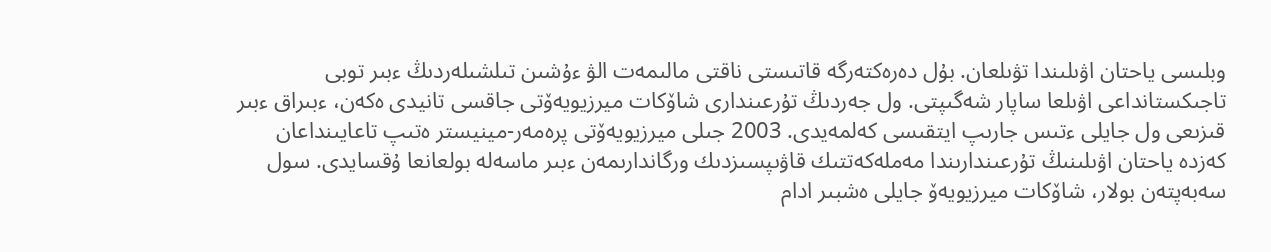وبلىسى ياحتان اۋىلىندا تۋىلعان. بۇل دەرەكتەرگە قاتىستى ناقتى مالىمەت الۋ ءۇشىن تىلشىلەردىڭ ءبىر توبى تاجىكستانداعى اۋىلعا ساپار شەگىپتى. ول جەردىڭ تۇرعىندارى شاۆكات ميرزيويەۆتى جاقسى تانيدى ەكەن، ءبىراق ءبىر قىزىعى ول جايلى ءتىس جارىپ ايتقىسى كەلمەيدى. 2003 جىلى ميرزيويەۆتى پرەمەر-مينيستر ەتىپ تاعايىنداعان كەزدە ياحتان اۋىلىنىڭ تۇرعىندارىندا مەملەكەتتىك قاۋىپسىزدىك ورگاندارىمەن ءبىر ماسەلە بولعانعا ۇقسايدى. سول سەبەپتەن بولار، شاۆكات ميرزيويەۆ جايلى ەشبىر ادام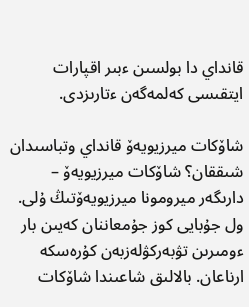قانداي دا بولسىن ءبىر اقپارات ايتقىسى كەلمەگەن ءتارىزدى.

شاۆكات ميرزيويەۆ قانداي وتباسىدان شىققان؟ شاۆكات ميرزيويەۆ – دارىگەر ميرومونا ميرزيويەۆتىڭ ۇلى. ول جۇبايى كوز جۇمعاننان كەيىن بار ءومىرىن تۋبەركۋلەزبەن كۇرەسكە ارناعان. بالالىق شاعىندا شاۆكات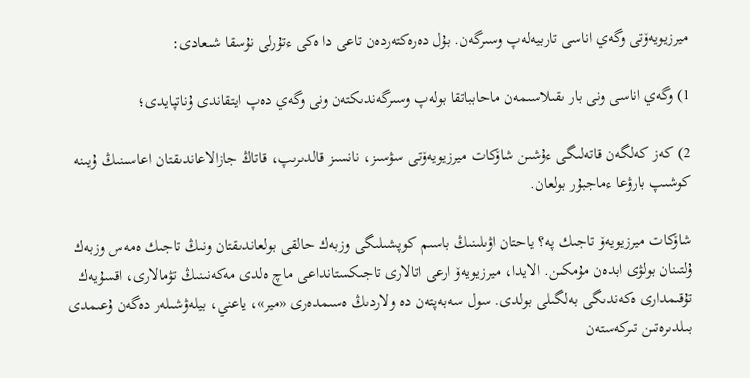ميرزيويەۆتى وگەي اناسى تاربيەلەپ وسىرگەن. بۇل دەرەكتەردەن تاعى دا ەكى ءتۇرلى نۇسقا شىعادى:

1) وگەي اناسى ونى بار ىقىلاسىمەن ماحابباتقا بولەپ وسىرگەندىكتەن ونى وگەي دەپ ايتقاندى ۇناتپايدى؛

2) كەز كەلگەن قاتەلىگى ءۇشىن شاۆكات ميرزيويەۆتى سۋسىز، نانسىز قالدىرىپ، قاتاڭ جازالاعاندىقتان اعاسىنىڭ ۇيىنە كوشىپ بارۋعا ءماجبۇر بولعان.

شاۆكات ميرزيويەۆ تاجىك پە؟ ياحتان اۋىلىنىڭ باسىم كوپشىلىگى وزبەك حالقى بولعاندىقتان ونىڭ تاجىك ەمەس وزبەك ۇلتىنان بولۋى ابدەن مۇمكىن. الايدا، ميرزيويەۆ ارعى اتالارى تاجىكستانداعى ماچ ەلدى مەكەنىنىڭ تۋمالارى، اقسۇيەك تۇقىمدارى ەكەندىگى بەلگىلى بولدى. سول سەبەپتەن دە ولاردىڭ ەسىمدەرى «مير»، ياعني، بيلەۋشىلەر دەگەن ۇعىمدى بىلدىرەتىن تىركەستەن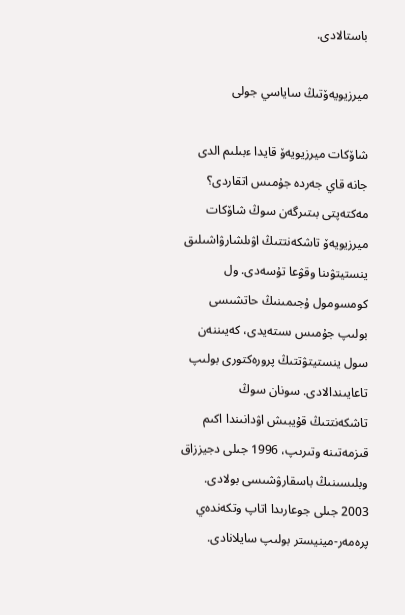باستالادى.

ميرزيويەۆتىڭ ساياسي جولى

شاۆكات ميرزيويەۆ قايدا ءبىلىم الدى جانە قاي جەردە جۇمىس اتقاردى؟ مەكتەپتى بىتىرگەن سوڭ شاۆكات ميرزيويەۆ تاشكەنتتىڭ اۋىلشارۋاشىلىق ينستيتۋىنا وقۋعا تۇسەدى. ول كومسومول ۇجىمىنىڭ حاتشىسى بولىپ جۇمىس ىستەيدى، كەيىننەن سول ينستيتۋتتىڭ پرورەكتورى بولىپ تاعايىندالادى. سونان سوڭ تاشكەنتتىڭ قۇيبىش اۋدانىندا اكىم قىزمەتىنە وتىرىپ، 1996 جىلى دجيززاق وبلىسىنىڭ باسقارۋشىسى بولادى. 2003 جىلى جوعارىدا اتاپ وتكەندەي پرەمەر-مينيستر بولىپ سايلانادى.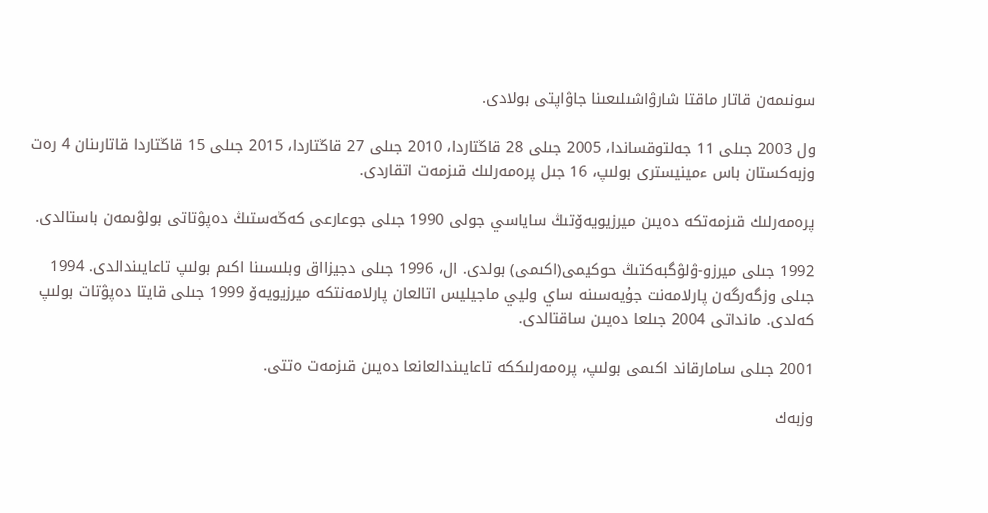سونىمەن قاتار ماقتا شارۋاشىلىعىنا جاۋاپتى بولادى.

ول 2003 جىلى 11 جەلتوقساندا، 2005 جىلى 28 قاڭتاردا، 2010 جىلى 27 قاڭتاردا، 2015 جىلى 15 قاڭتاردا قاتارىنان 4 رەت وزبەكستان باس ءمينيسترى بولىپ، 16 جىل پرەمەرلىك قىزمەت اتقاردى.

پرەمەرلىك قىزمەتكە دەيىن ميرزيويەۆتىڭ ساياسي جولى 1990 جىلى جوعارعى كەڭەستىڭ دەپۋتاتى بولۋىمەن باستالدى.

1992 جىلى ميرزو-ۋلۋگبەكتىڭ حوكيمى(اكىمى) بولدى. ال، 1996 جىلى دجيزااق وبلىسىنا اكىم بولىپ تاعايىندالدى. 1994 جىلى وزگەرگەن پارلامەنت جۇيەسىنە ساي وليي ماجيليس اتالعان پارلامەنتكە ميرزيويەۆ 1999 جىلى قايتا دەپۋتات بولىپ كەلدى. مانداتى 2004 جىلعا دەيىن ساقتالدى.

2001 جىلى سامارقاند اكىمى بولىپ، پرەمەرلىككە تاعايىندالعانعا دەيىن قىزمەت ەتتى.

وزبەك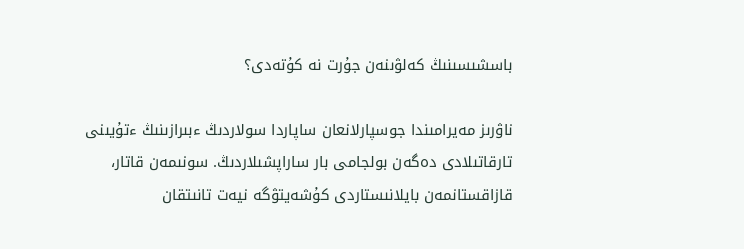باسشىسىنىڭ كەلۋىنەن جۇرت نە كۇتەدى؟

ناۋرىز مەيرامىندا جوسپارلانعان ساپاردا سولاردىڭ ءبىرازىنىڭ ءتۇيىنى تارقاتىلادى دەگەن بولجامى بار ساراپشىلاردىڭ. سونىمەن قاتار، قازاقستانمەن بايلانىستاردى كۇشەيتۋگە نيەت تانىتقان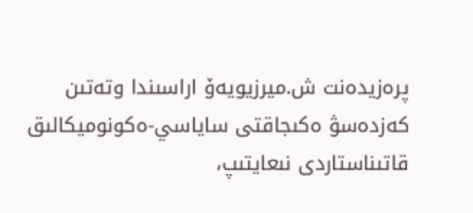پرەزيدەنت ش.ميرزيويەۆ اراسىندا وتەتىن كەزدەسۋ ەكىجاقتى ساياسي-ەكونوميكالىق قاتىناستاردى نىعايتىپ،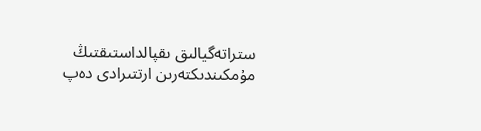ستراتەگيالىق ىقپالداستىقتىڭ مۇمكىندىكتەرىن ارتتىرادى دەپ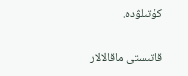كۇتىلۋدە.

قاتىستى ماقالالار